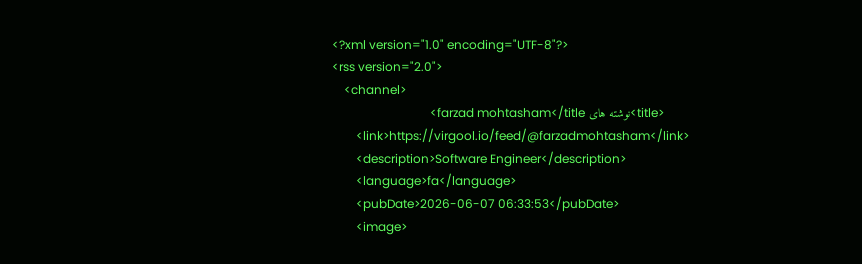<?xml version="1.0" encoding="UTF-8"?>
<rss version="2.0">
    <channel>
        <title>نوشته های farzad mohtasham</title>
        <link>https://virgool.io/feed/@farzadmohtasham</link>
        <description>Software Engineer</description>
        <language>fa</language>
        <pubDate>2026-06-07 06:33:53</pubDate>
        <image>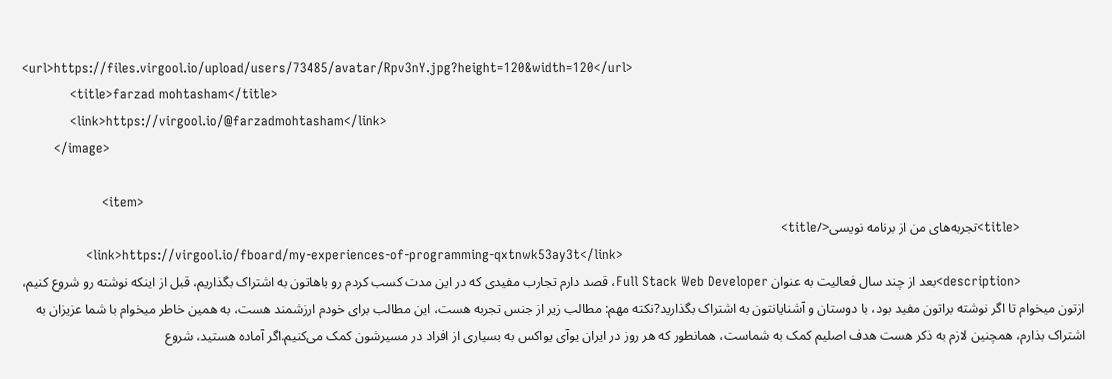<url>https://files.virgool.io/upload/users/73485/avatar/Rpv3nY.jpg?height=120&width=120</url>
            <title>farzad mohtasham</title>
            <link>https://virgool.io/@farzadmohtasham</link>
        </image>

                    <item>
                <title>تجربه‌های من از برنامه نویسی</title>
                <link>https://virgool.io/fboard/my-experiences-of-programming-qxtnwk53ay3t</link>
                <description>بعد از چند سال فعالیت به عنوان Full Stack Web Developer، قصد دارم تجارب مفیدی که در این مدت کسب کردم رو باهاتون به اشتراک بگذاریم، قبل از اینکه نوشته رو شروع کنیم، ازتون میخوام تا اگر نوشته براتون مفید بود، با دوستان و آشنایانتون به اشتراک بگذارید?نکته مهم: مطالب زیر از جنس تجربه هست، این مطالب برای خودم ارزشمند هست، به همین خاطر میخوام با شما عزیزان به اشتراک بذارم، همچنین لازم به ذکر هست هدف اصلیم کمک به شماست، همانطور که هر روز در ایران یوآی یواکس به بسیاری از افراد در مسیرشون کمک می‌کنیم.اگر آماده هستید، شروع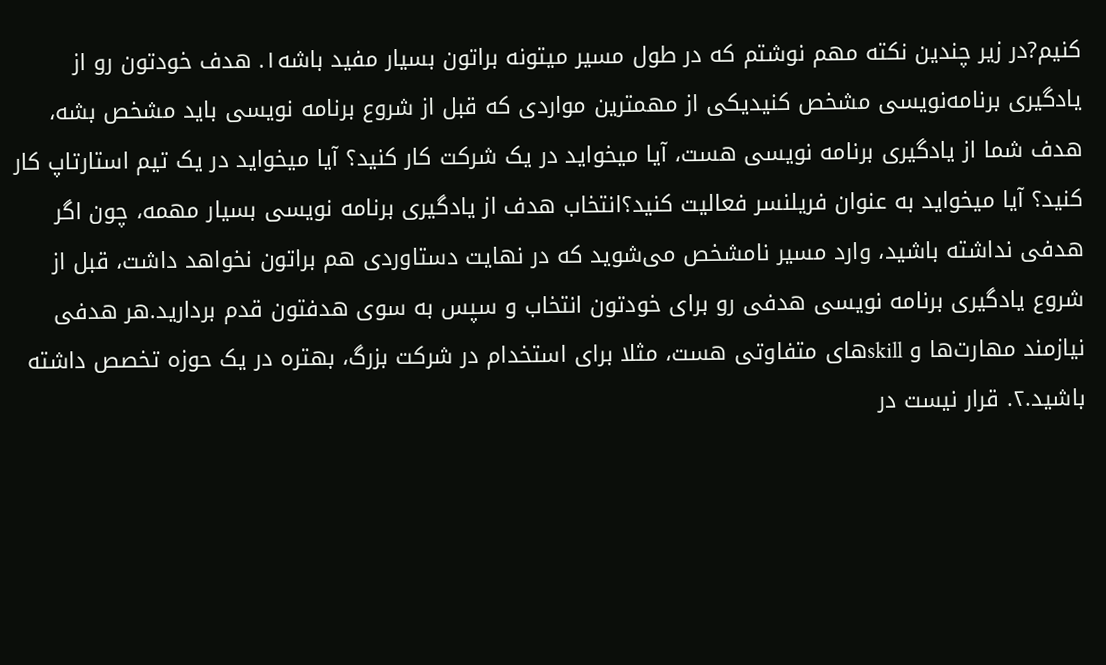کنیم?در زیر چندین نکته مهم نوشتم که در طول مسیر میتونه براتون بسیار مفید باشه۱. هدف خودتون رو از یادگیری برنامه‌نویسی مشخص کنیدیکی از مهمترین مواردی که قبل از شروع برنامه نویسی باید مشخص بشه، هدف شما از یادگیری برنامه نویسی هست، آیا میخواید در یک شرکت کار کنید؟ آیا میخواید در یک تیم استارتاپ کار کنید؟ آیا میخواید به عنوان فریلنسر فعالیت کنید؟انتخاب هدف از یادگیری برنامه نویسی بسیار مهمه، چون اگر هدفی نداشته باشید، وارد مسیر نامشخص می‌شوید که در نهایت دستاوردی هم براتون نخواهد داشت، قبل از شروع یادگیری برنامه نویسی هدفی رو برای خودتون انتخاب و سپس به سوی هدفتون قدم بردارید.هر هدفی نیازمند مهارت‌ها و skillهای متفاوتی هست، مثلا برای استخدام در شرکت بزرگ، بهتره در یک حوزه تخصص داشته باشید.۲. قرار نیست در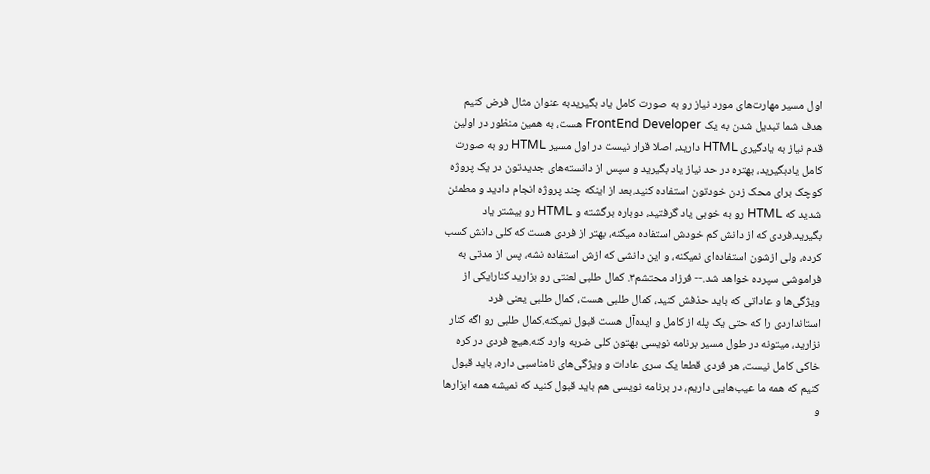اول مسیر مهارت‌های مورد نیاز رو به صورت کامل یاد بگیریدبه عنوان مثال فرض کنیم هدف شما تبدیل شدن به یک FrontEnd Developer هست، به همین منظور در اولین قدم نیاز به یادگیری HTML دارید، اصلا قرار نیست در اول مسیر HTML رو به صورت کامل یادبگیرید، بهتره در حد نیاز یاد بگیرید و سپس از دانسته‌های جدیدتون در یک پروژه کوچک برای محک زدن خودتون استفاده کنید.بعد از اینکه چند پروژه انجام دادید و مطمئن شدید که HTML رو به خوبی یاد گرفتید، دوباره برگشته و HTML رو بیشتر یاد بگیرید.فردی که از دانش کم خودش استفاده میکنه، بهتر از فردی هست که کلی دانش کسب کرده، ولی ازشون استفاده‌ای نمیکنه، و این دانشی که ازش استفاده نشه، پس از مدتی به فراموشی سپرده خواهد شد.-- فرزاد محتشم۳. کمال طلبی لعنتی رو بزارید کنار!یکی از ویژگی‌ها و عاداتی که باید حذفش کنید، کمال طلبی هست، کمال طلبی یعنی فرد استانداردی را که حتی یک پله از کامل و ایده‌آل هست قبول نمیکنه.کمال طلبی رو اگه کنار نزارید، میتونه در طول مسیر برنامه نویسی بهتون کلی ضربه وارد کنه.هیچ فردی در کره خاکی کامل نیست، هر فردی قطعا یک سری عادات و ویژگی‌های نامناسبی داره، باید قبول کنیم که همه ما عیب‌هایی داریم، در برنامه نویسی هم باید قبول کنید که نمیشه همه ابزارها و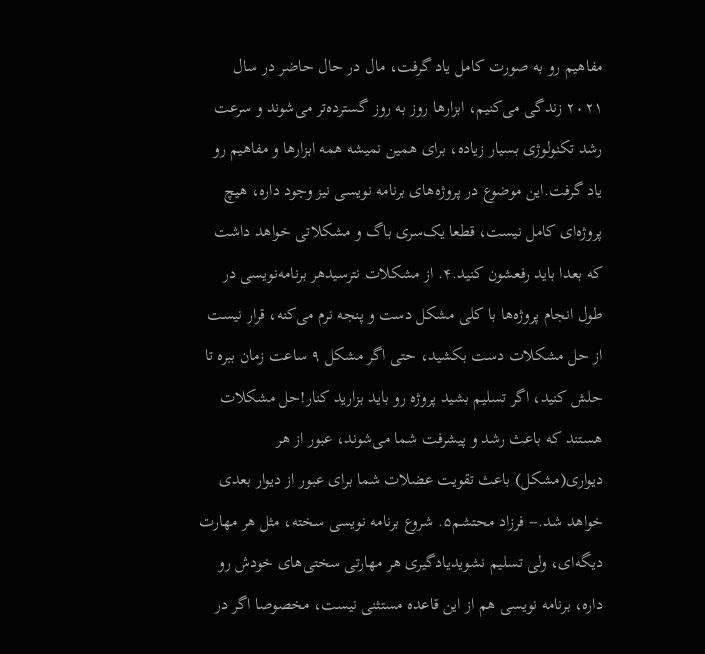مفاهیم رو به صورت کامل یاد گرفت، مال در حال حاضر در سال ۲۰۲۱ زندگی می‌کنیم، ابزارها روز به روز گسترده‌تر می‌شوند و سرعت رشد تکنولوژی بسیار زیاده، برای همین نمیشه همه ابزارها و مفاهیم رو یاد گرفت.این موضوع در پروژه‌های برنامه نویسی نیز وجود داره، هیچ پروژه‌ای کامل نیست، قطعا یک‌سری باگ و مشکلاتی خواهد داشت که بعدا باید رفعشون کنید.۴. از مشکلات نترسیدهر برنامه‌نویسی در طول انجام پروژه‌ها با کلی مشکل دست و پنجه نرم می‌کنه، قرار نیست از حل مشکلات دست بکشید، حتی اگر مشکل ۹ ساعت زمان ببره تا حلش کنید، اگر تسلیم بشید پروژه رو باید بزارید کنار!حل مشکلات هستند که باعث رشد و پیشرفت شما می‌شوند، عبور از هر دیواری(مشکل) باعث تقویت عضلات شما برای عبور از دیوار بعدی خواهد شد.-- فرزاد محتشم۵. شروع برنامه نویسی سخته، مثل هر مهارت دیگه‌ای، ولی تسلیم نشویدیادگیری هر مهارتی سختی‌های خودش رو داره، برنامه نویسی هم از این قاعده مستثنی نیست، مخصوصا اگر در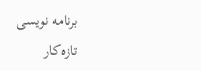برنامه نویسی تازه‌کار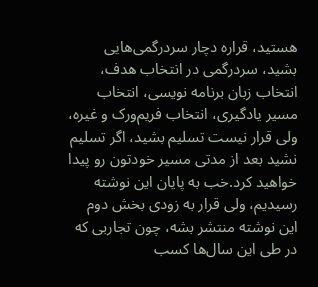هستید، قراره دچار سردرگمی‌هایی بشید، سردرگمی در انتخاب هدف، انتخاب زبان برنامه نویسی، انتخاب مسیر یادگیری، انتخاب فریم‌ورک و غیره، ولی قرار نیست تسلیم بشید، اگر تسلیم نشید بعد از مدتی مسیر خودتون رو پیدا خواهید کرد.خب به پایان این نوشته رسیدیم، ولی قرار به زودی بخش دوم این نوشته منتشر بشه، چون تجاربی که در طی این سال‌ها کسب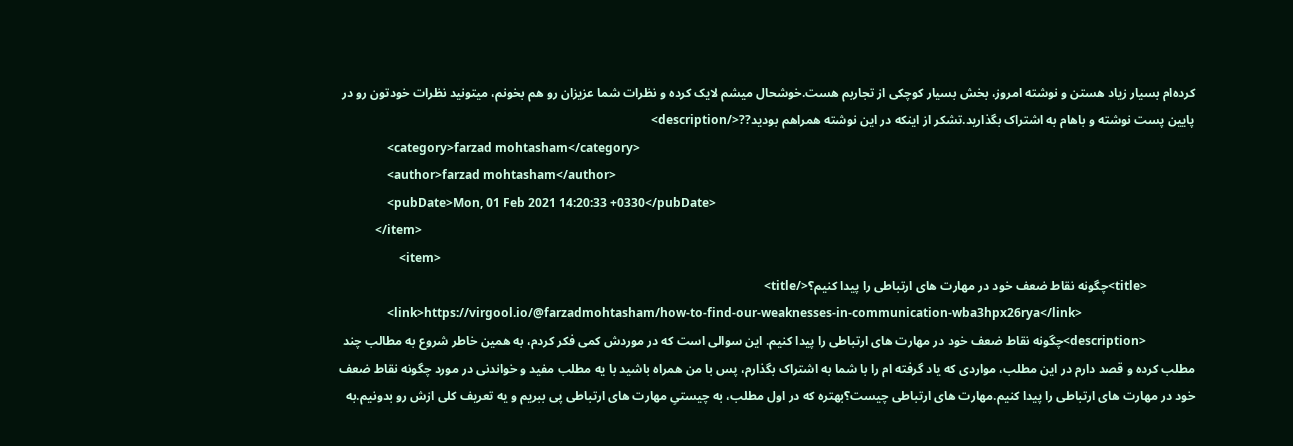کرده‌ام بسیار زیاد هستن و نوشته امروز، بخش بسیار کوچکی از تجاربم هست.خوشحال میشم لایک کرده و نظرات شما عزیزان رو هم بخونم، میتونید نظرات خودتون رو در پایین پست نوشته و باهام به اشتراک بگذارید.تشکر از اینکه در این نوشته همراهم بودید??</description>
                <category>farzad mohtasham</category>
                <author>farzad mohtasham</author>
                <pubDate>Mon, 01 Feb 2021 14:20:33 +0330</pubDate>
            </item>
                    <item>
                <title>چگونه نقاط ضعف خود در مهارت های ارتباطی را پیدا کنیم؟</title>
                <link>https://virgool.io/@farzadmohtasham/how-to-find-our-weaknesses-in-communication-wba3hpx26rya</link>
                <description>چگونه نقاط ضعف خود در مهارت های ارتباطی را پیدا کنیم. این سوالی است که در موردش کمی فکر کردم، به همین خاطر شروع به مطالب چند مطلب کرده و قصد دارم در این مطلب، مواردی که یاد گرفته ام را با شما به اشتراک بگذارم، پس با من همراه باشید با یه مطلب مفید و خواندنی در مورد چگونه نقاط ضعف خود در مهارت های ارتباطی را پیدا کنیم.مهارت های ارتباطی چیست؟بهتره که در اول مطلب، به چیستیِ مهارت های ارتباطی پی ببریم و یه تعریف کلی ازش رو بدونیم.به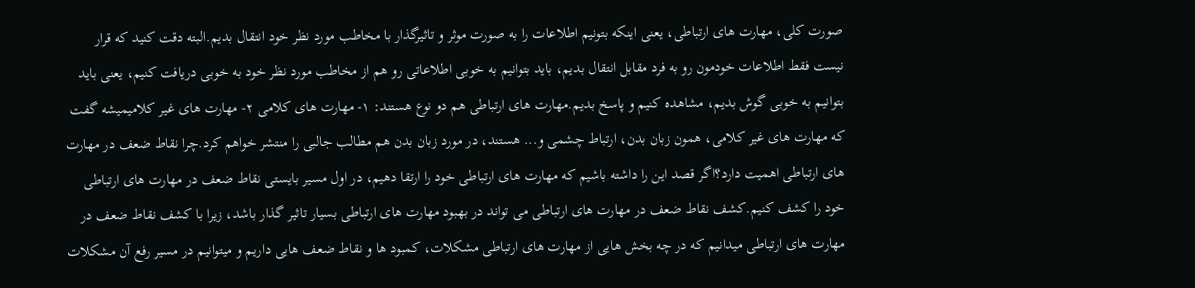صورت کلی، مهارت های ارتباطی، یعنی اینکه بتونیم اطلاعات را به صورت موثر و تاثیرگذار با مخاطب مورد نظر خود انتقال بدیم.البته دقت کنید که قرار نیست فقط اطلاعات خودمون رو به فرد مقابل انتقال بدیم، باید بتوانیم به خوبی اطلاعاتی رو هم از مخاطب مورد نظر خود به خوبی دریافت کنیم، یعنی باید بتوانیم به خوبی گوش بدیم، مشاهده کنیم و پاسخ بدیم.مهارت های ارتباطی هم دو نوع هستند: ۱- مهارت های کلامی ۲- مهارت های غیر کلامیمیشه گفت که مهارت های غیر کلامی، همون زبان بدن، ارتباط چشمی و... هستند، در مورد زبان بدن هم مطالب جالبی را منتشر خواهم کرد.چرا نقاط ضعف در مهارت های ارتباطی اهمیت دارد؟اگر قصد این را داشته باشیم که مهارت های ارتباطی خود را ارتقا دهیم، در اول مسیر بایستی نقاط ضعف در مهارت های ارتباطی خود را کشف کنیم.کشف نقاط ضعف در مهارت های ارتباطی می تواند در بهبود مهارت های ارتباطی بسیار تاثیر گذار باشد، زیرا با کشف نقاط ضعف در مهارت های ارتباطی میدانیم که در چه بخش هایی از مهارت های ارتباطی مشکلات، کمبود ها و نقاط ضعف هایی داریم و میتوانیم در مسیر رفع آن مشکلات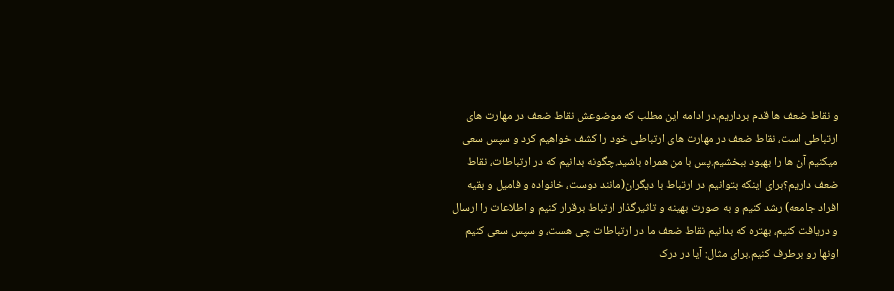و نقاط ضعف ها قدم برداریم.در ادامه این مطلب که موضوعش نقاط ضعف در مهارت های ارتباطی است، نقاط ضعف در مهارت های ارتباطی خود را کشف خواهیم کرد و سپس سعی میکنیم آن ها را بهبود ببخشیم.پس با من همراه باشید.چگونه بدانیم که در ارتباطات، نقاط ضعف داریم؟برای اینکه بتوانیم در ارتباط با دیگران(مانند دوست، خانواده و فامیل و بقیه افراد جامعه) رشد کنیم و به صورت بهینه و تاثیرگذار ارتباط برقرار کنیم و اطلاعات را ارسال و دریافت کنیم، بهتره که بدانیم نقاط ضعف ما در ارتباطات چی هست، و سپس سعی کنیم اونها رو برطرف کنیم.برای مثال: آیا در درک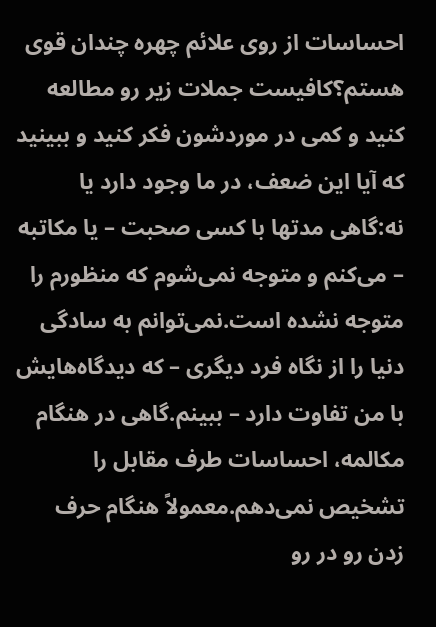احساسات از روی علائم چهره چندان قوی هستم؟کافیست جملات زیر رو مطالعه کنید و کمی در موردشون فکر کنید و ببینید که آیا این ضعف، در ما وجود دارد یا نه:گاهی مدتها با کسی صحبت – یا مکاتبه – می‌کنم و متوجه نمی‌شوم که منظورم را متوجه نشده است.نمی‌توانم به سادگی دنیا را از نگاه فرد دیگری – که دیدگاه‌هایش با من تفاوت دارد – ببینم.گاهی در هنگام مکالمه، احساسات طرف مقابل را تشخیص نمی‌دهم.معمولاً هنگام حرف زدن رو در رو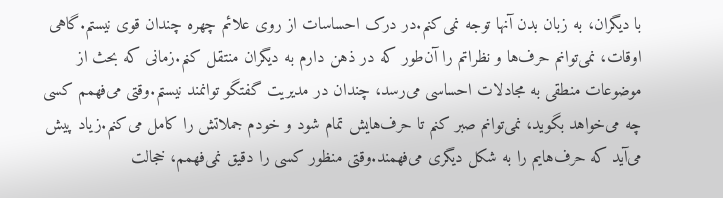با دیگران، به زبان بدن آنها توجه نمی‌کنم.در درک احساسات از روی علائم چهره چندان قوی نیستم.گاهی اوقات، نمی‌توانم حرف‌ها و نظراتم را آن‌طور که در ذهن دارم به دیگران منتقل کنم.زمانی که بحث از موضوعات منطقی به مجادلات احساسی می‌رسد، چندان در مدیریت گفتگو توانمند نیستم.وقتی می‌فهمم کسی چه می‌خواهد بگوید، نمی‌توانم صبر کنم تا حرف‌هایش تمام شود و خودم جملاتش را کامل می‌کنم.زیاد پیش می‌آید که حرف‌هایم را به شکل دیگری می‌فهمند.وقتی منظور کسی را دقیق نمی‌فهمم، خجالت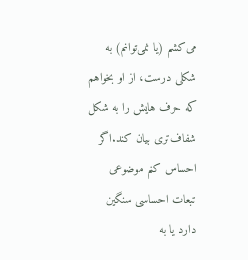می‌کشم (یا نمی‌توانم) به شکلی درست، از او بخواهم که حرف هایش را به شکل شفاف‌تری بیان کند.اگر احساس کنم موضوعی تبعات احساسی سنگین دارد یا به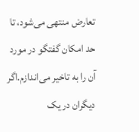تعارض منتهی می‌شود، تا حد امکان گفتگو در مورد آن را به تاخیر می‌اندازم.اگر دیگران در یک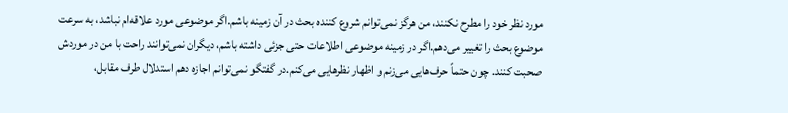مورد نظر خود را مطرح نکنند، من هرگز نمی‌توانم شروع کننده بحث در آن زمینه باشم.اگر موضوعی مورد علاقه‌ام نباشد، به سرعت موضوع بحث را تغییر می‌دهم.اگر در زمینه موضوعی اطلاعات حتی جزئی داشته باشم، دیگران نمی‌توانند راحت با من در موردش صحبت کنند. چون حتماً حرف‌هایی می‌زنم و اظهار نظرهایی می‌کنم.در گفتگو نمی‌توانم اجازه دهم استدلال طرف مقابل،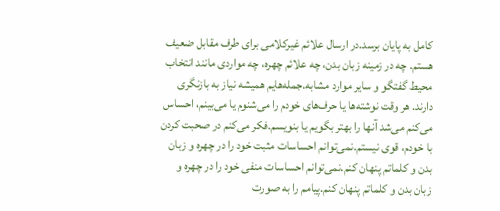کامل به پایان برسد.در ارسال علائم غیرکلامی برای طرف مقابل ضعیف هستم. چه در زمینه زبان بدن، چه علائم چهره، چه مواردی مانند انتخاب محیط گفتگو و سایر موارد مشابه.جمله‌هایم همیشه نیاز به بازنگری دارند. هر وقت نوشته‌ها یا حرف‌های خودم را می‌شنوم یا می‌بینم، احساس می‌کنم می‌شد آنها را بهتر بگویم یا بنویسم.فکر می‌کنم در صحبت کردن با خودم، قوی نیستم.نمی‌توانم احساسات مثبت خود را در چهره و زبان بدن و کلماتم پنهان کنم.نمی‌توانم احساسات منفی خود را در چهره و زبان بدن و کلماتم پنهان کنم.پیامم را به صورت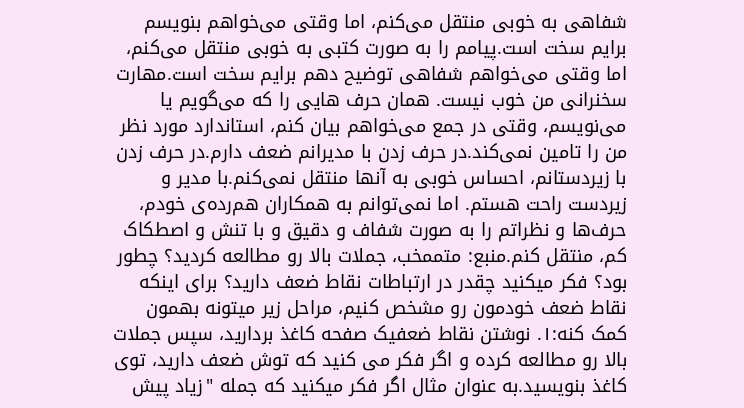شفاهی به خوبی منتقل می‌کنم، اما وقتی می‌خواهم بنویسم برایم سخت است.پیامم را به صورت کتبی به خوبی منتقل می‌کنم، اما وقتی می‌خواهم شفاهی توضیح دهم برایم سخت است.مهارت سخنرانی من خوب نیست. همان حرف هایی را که می‌گویم یا می‌نویسم، وقتی در جمع می‌خواهم بیان کنم، استاندارد مورد نظر من را تامین نمی‌کند.در حرف زدن با مدیرانم ضعف دارم.در حرف زدن با زیردستانم، احساس خوبی به آنها منتقل نمی‌کنم.با مدیر و زیردست راحت هستم. اما نمی‌توانم به همکاران هم‌رده‌ی خودم، حرف‌ها و نظراتم را به صورت شفاف و دقیق و با تنش و اصطکاک کم، منتقل کنم.منبع: متممخب، جملات بالا رو مطالعه کردید؟ چطور بود؟ فکر میکنید چقدر در ارتباطات نقاط ضعف دارید؟ برای اینکه نقاط ضعف خودمون رو مشخص کنیم، مراحل زیر میتونه بهمون کمک کنه:۱. نوشتن نقاط ضعفیک صفحه کاغذ بردارید، سپس جملات بالا رو مطالعه کرده و اگر فکر می کنید که توش ضعف دارید، توی کاغذ بنویسید.به عنوان مثال اگر فکر میکنید که جمله "زیاد پیش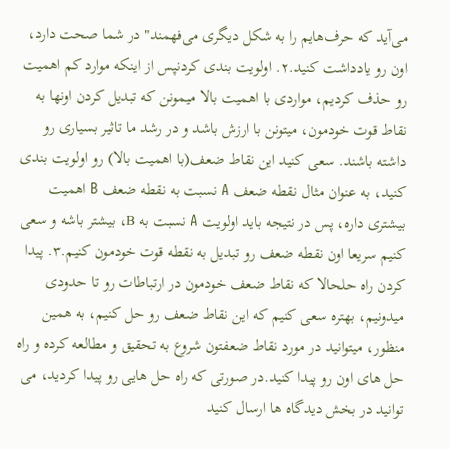می‌آید که حرف‌هایم را به شکل دیگری می‌فهمند" در شما صحت دارد، اون رو یادداشت کنید.۲. اولویت بندی کردنپس از اینکه موارد کم اهمیت رو حذف کردیم، مواردی با اهمیت بالا میمونن که تبدیل کردن اونها به نقاط قوت خودمون، میتونن با ارزش باشد و در رشد ما تاثیر بسیاری رو داشته باشند. سعی کنید این نقاط ضعف(با اهمیت بالا) رو اولویت بندی کنید، به عنوان مثال نقطه ضعف A نسبت به نقطه ضعف B اهمیت بیشتری داره، پس در نتیجه باید اولویت A نسبت به B، بیشتر باشه و سعی کنیم سریعا اون نقطه ضعف رو تبدیل به نقطه قوت خودمون کنیم.۳. پیدا کردن راه حلحالا که نقاط ضعف خودمون در ارتباطات رو تا حدودی میدونیم، بهتره سعی کنیم که این نقاط ضعف رو حل کنیم، به همین منظور، میتوانید در مورد نقاط ضعفتون شروع به تحقیق و مطالعه کرده و راه حل های اون رو پیدا کنید.در صورتی که راه حل هایی رو پیدا کردید، می توانید در بخش دیدگاه ها ارسال کنید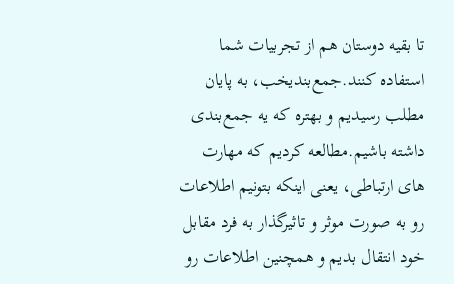تا بقیه دوستان هم از تجربیات شما استفاده کنند.جمع‌بندیخب، به پایان مطلب رسیدیم و بهتره که یه جمع‌بندی داشته باشیم.مطالعه کردیم که مهارت های ارتباطی، یعنی اینکه بتونیم اطلاعات رو به صورت موثر و تاثیرگذار به فرد مقابل خود انتقال بدیم و همچنین اطلاعات رو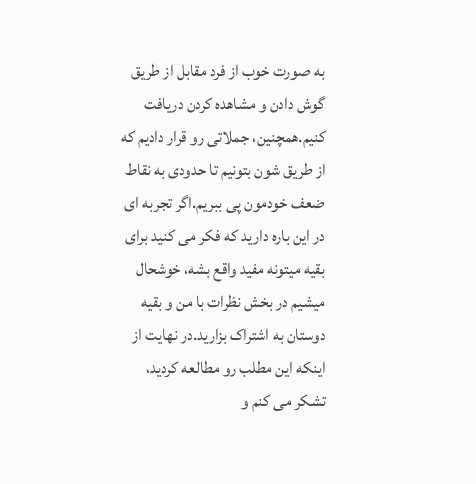به صورت خوب از فرد مقابل از طریق گوش دادن و مشاهده کردن دریافت کنیم.همچنین، جملاتی رو قرار دادیم که از طریق شون بتونیم تا حدودی به نقاط ضعف خودمون پی ببریم.اگر تجربه ای در این باره دارید که فکر می کنید برای بقیه میتونه مفید واقع بشه، خوشحال میشیم در بخش نظرات با من و بقیه دوستان به اشتراک بزارید.در نهایت از اینکه این مطلب رو مطالعه کردید، تشکر می کنم و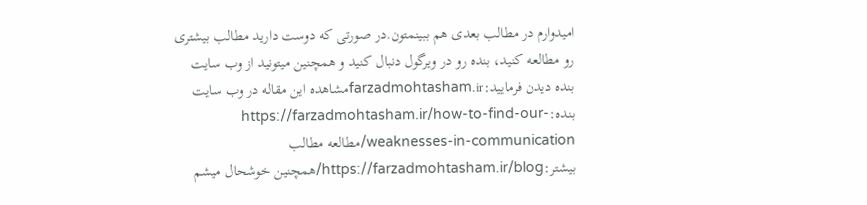امیدوارم در مطالب بعدی هم ببینمتون.در صورتی که دوست دارید مطالب بیشتری رو مطالعه کنید، بنده رو در ویرگول دنبال کنید و همچنین میتونید از وب سایت بنده دیدن فرمایید:farzadmohtasham.irمشاهده این مقاله در وب سایت بنده:https://farzadmohtasham.ir/how-to-find-our-weaknesses-in-communication/مطالعه مطالب بیشتر:https://farzadmohtasham.ir/blog/همچنین خوشحال میشم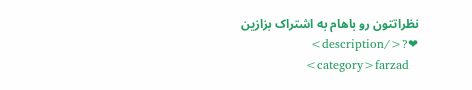نظراتتون رو باهام به اشتراک بزازین ❤?</description>
                <category>farzad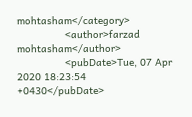mohtasham</category>
                <author>farzad mohtasham</author>
                <pubDate>Tue, 07 Apr 2020 18:23:54 +0430</pubDate>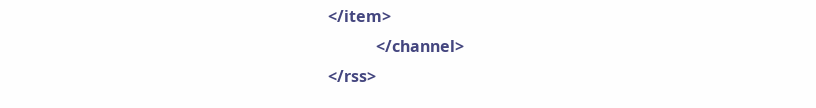</item>
            </channel>
</rss>